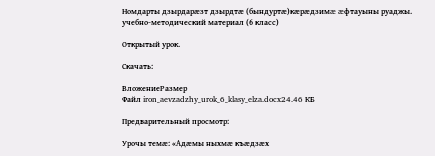Номдарты дзырдарæзт дзырдтæ (бындуртæ)кæрæдзимæ æфтауыны руаджы.
учебно-методический материал (6 класс)

Открытый урок.

Скачать:

ВложениеРазмер
Файл iron_aevzadzhy_urok_6_klasy_elza.docx24.46 КБ

Предварительный просмотр:

Урочы темæ: «Адæмы ныхмæ къæдзæх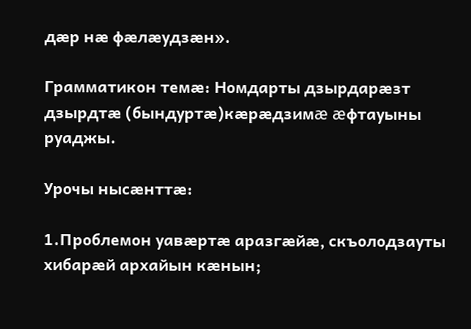дæр нæ фæлæудзæн».

Грамматикон темæ: Номдарты дзырдарæзт дзырдтæ (бындуртæ)кæрæдзимæ æфтауыны руаджы.

Урочы нысæнттæ:

1.Проблемон уавæртæ аразгæйæ, скъолодзауты хибарæй архайын кæнын;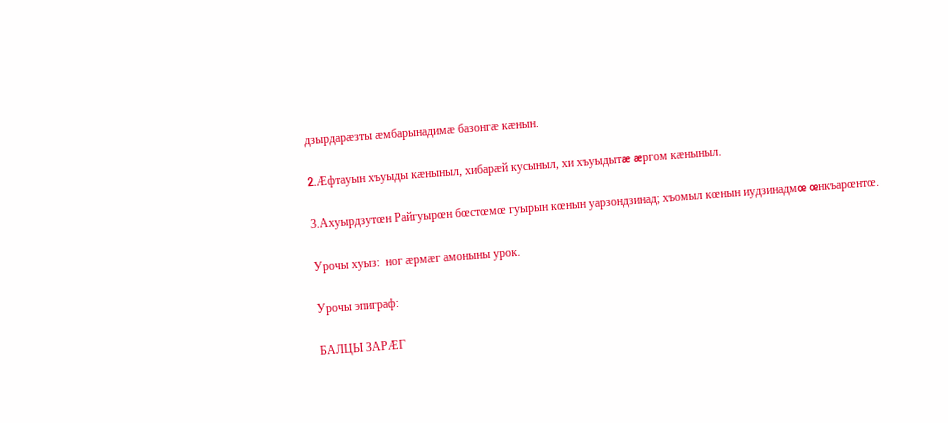дзырдарæзты æмбарынадимæ базонгæ кæнын.

2.Æфтауын хъуыды кæныныл, хибарæй кусыныл, хи хъуыдытæ æргом кæныныл.

3.Ахуырдзутœн Райгуырœн бœстœмœ гуырын кœнын уарзондзинад; хъомыл кœнын иудзинадмœ œнкъарœнтœ.

Урочы хуыз:  ног æрмæг амоныны урок.

Урочы эпиграф:

БАЛЦЫ ЗАРÆГ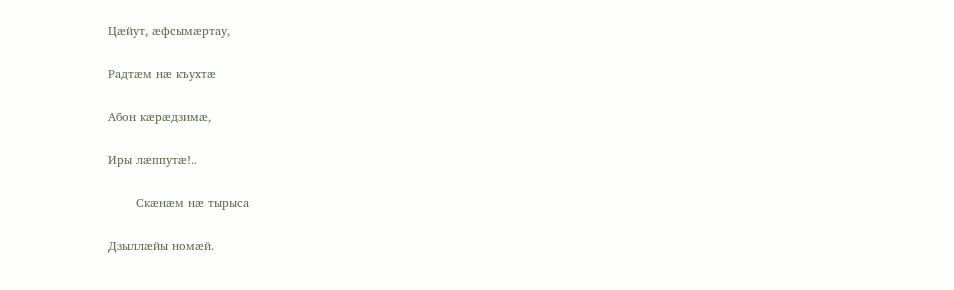Цæйут, æфсымæртау,

Радтæм нæ къухтæ

Абон кæрæдзимæ,

Иры лæппутæ!..

       Скæнæм нæ тырыса

Дзыллæйы номæй.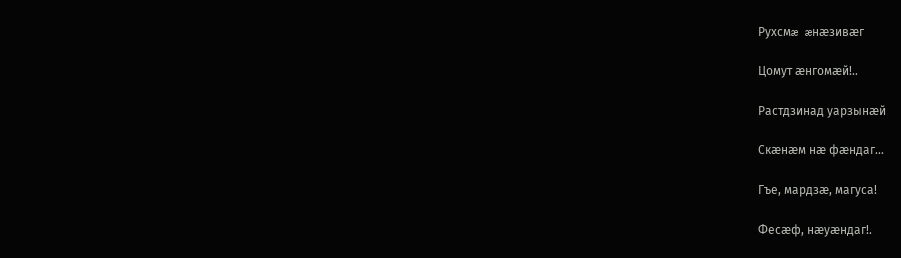Рухсмæ æнæзивæг

Цомут æнгомæй!..

Растдзинад уарзынæй

Скæнæм нæ фæндаг...

Гъе, мардзæ, магуса!

Фесæф, нæуæндаг!.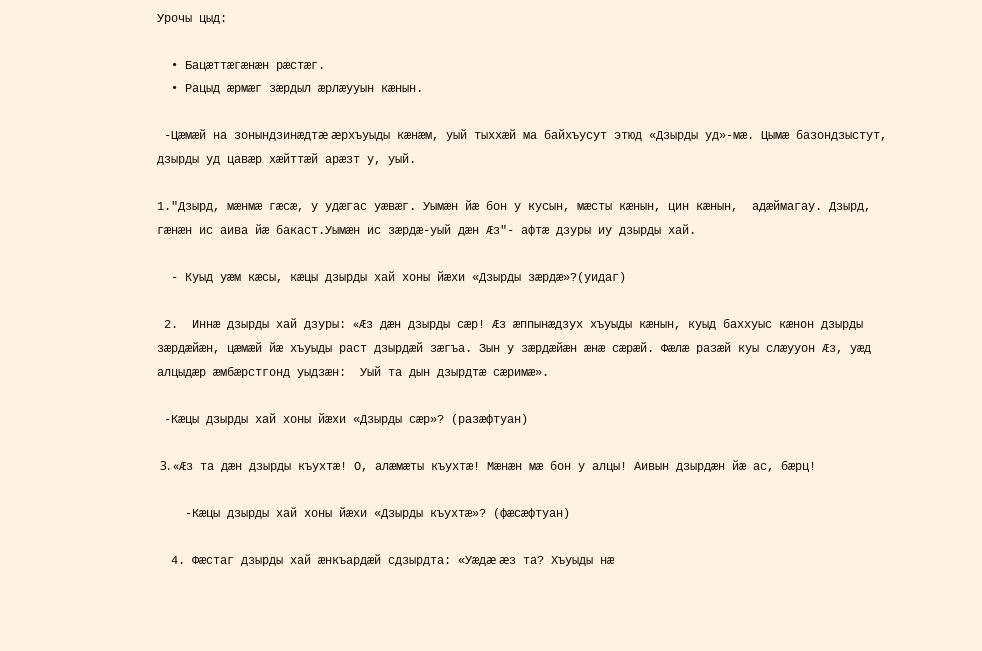Урочы цыд:

  • Бацæттæгæнæн рæстæг.
  • Рацыд æрмæг зæрдыл æрлæууын кæнын.

 -Цæмæй на зонындзинæдтæ æрхъуыды кæнæм, уый тыххæй ма байхъусут этюд «Дзырды уд»-мæ. Цымæ базондзыстут, дзырды уд цавæр хæйттæй арæзт у, уый.

1."Дзырд, мæнмæ гæсæ, у удæгас уæвæг. Уымæн йæ бон у кусын, мæсты кæнын, цин кæнын,  адæймагау. Дзырд, гæнæн ис аива йæ бакаст.Уымæн ис зæрдæ-уый дæн Æз"- афтæ дзуры иу дзырды хай.

  - Куыд уæм кæсы, кæцы дзырды хай хоны йæхи «Дзырды зæрдæ»?(уидаг)

 2.  Иннæ дзырды хай дзуры: «Æз дæн дзырды сæр! Æз æппынæдзух хъуыды кæнын, куыд баххуыс кæнон дзырды зæрдæйæн, цæмæй йæ хъуыды раст дзырдæй зæгъа. Зын у зæрдæйæн æнæ сæрæй. Фæлæ разæй куы слæууон Æз, уæд алцыдæр æмбæрстгонд уыдзæн:  Уый та дын дзырдтæ сæримæ».

 -Кæцы дзырды хай хоны йæхи «Дзырды сæр»? (разæфтуан)

 3. «Æз та дæн дзырды къухтæ! О, алæмæты къухтæ! Мæнæн мæ бон у алцы! Аивын дзырдæн йæ ас, бæрц!

    -Кæцы дзырды хай хоны йæхи «Дзырды къухтæ»? (фæсæфтуан)

  4. Фæстаг дзырды хай æнкъардæй сдзырдта: «Уæдæ æз та? Хъуыды нæ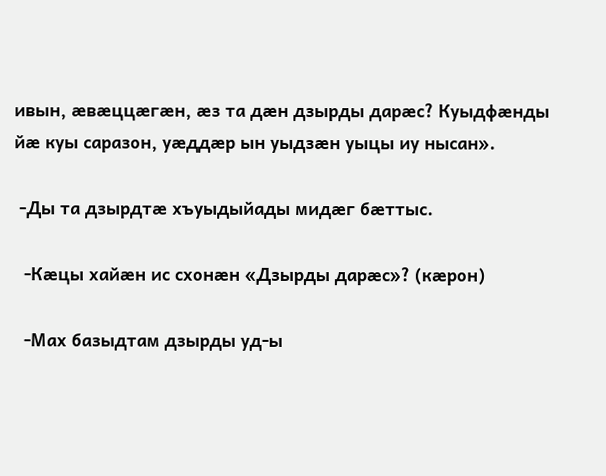ивын, æвæццæгæн, æз та дæн дзырды дарæс? Куыдфæнды йæ куы саразон, уæддæр ын уыдзæн уыцы иу нысан».

 -Ды та дзырдтæ хъуыдыйады мидæг бæттыс.

  -Кæцы хайæн ис схонæн «Дзырды дарæс»? (кæрон)

  -Мах базыдтам дзырды уд-ы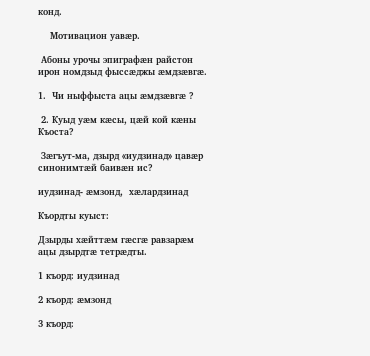конд.

    Мотивацион уавæр.

 Абоны урочы эпиграфæн райстон ирон номдзыд фыссæджы æмдзæвгæ.

1.  Чи ныффыста ацы æмдзæвгæ ?

 2. Куыд уæм кæсы, цæй кой кæны Къоста?

 Зæгъут-ма, дзырд «иудзинад» цавæр синонимтæй баивæн ис?

иудзинад- æмзонд,  хæлардзинад

Къордты куыст:

Дзырды хæйттæм гæсгæ равзарæм ацы дзырдтæ тетрæдты.

1 къорд: иудзинад

2 къорд: æмзонд

3 къорд: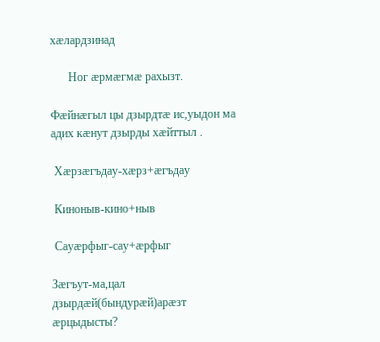хæлардзинад

      Ног æрмæгмæ рахызт.

Фæйнæгыл цы дзырдтæ ис,уыдон ма адих кæнут дзырды хæйттыл .

 Хæрзæгъдау-хæрз+æгъдау

 Киноныв-кино+ныв

 Сауæрфыг-сау+æрфыг

Зæгъут-ма,цал дзырдæй(бындурæй)арæзт æрцыдысты?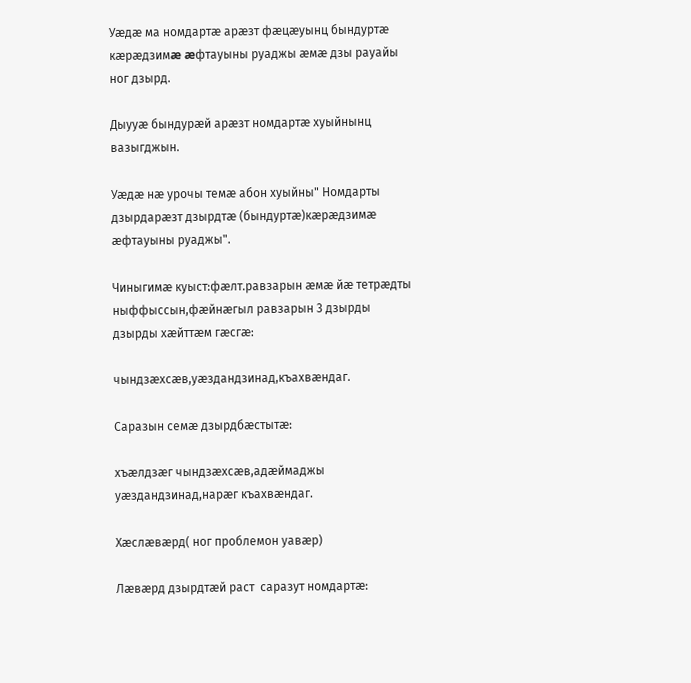Уæдæ ма номдартæ арæзт фæцæуынц бындуртæ кæрæдзимæ æфтауыны руаджы æмæ дзы рауайы ног дзырд.

Дыууæ бындурæй арæзт номдартæ хуыйнынц вазыгджын.

Уæдæ нæ урочы темæ абон хуыйны" Номдарты дзырдарæзт дзырдтæ (бындуртæ)кæрæдзимæ æфтауыны руаджы".

Чиныгимæ куыст:фæлт.равзарын æмæ йæ тетрæдты ныффыссын,фæйнæгыл равзарын 3 дзырды дзырды хæйттæм гæсгæ:

чындзæхсæв,уæздандзинад,къахвæндаг.

Саразын семæ дзырдбæстытæ:

хъæлдзæг чындзæхсæв,адæймаджы уæздандзинад,нарæг къахвæндаг.

Хæслæвæрд( ног проблемон уавæр)

Лæвæрд дзырдтæй раст  саразут номдартæ: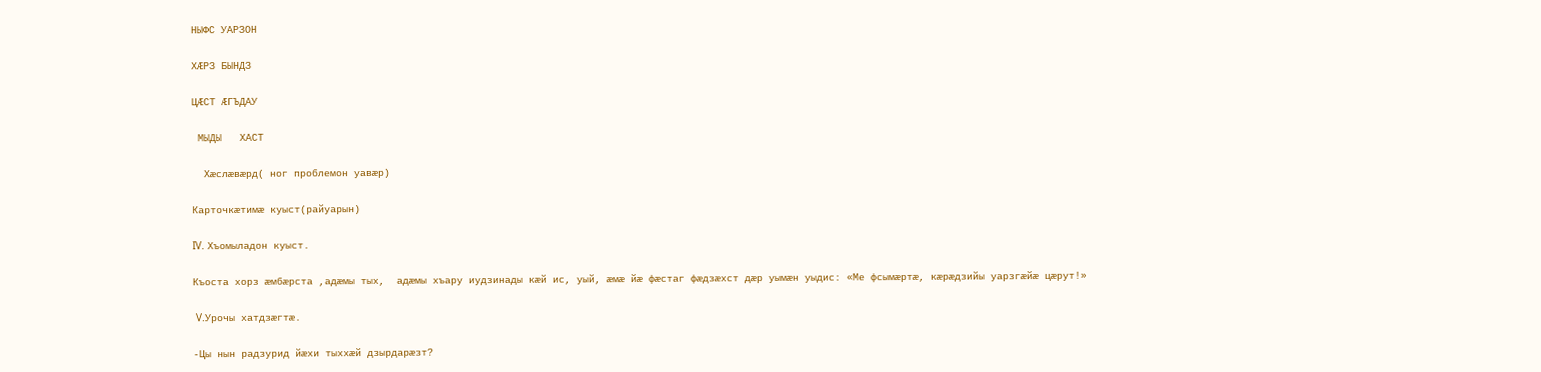НЫФС УАРЗОН

ХÆРЗ БЫНДЗ

ЦÆСТ ÆГЪДАУ

 МЫДЫ   ХАСТ

  Хæслæвæрд( ног проблемон уавæр)

Карточкæтимæ куыст(райуарын)

IV. Хъомыладон куыст.

Къоста хорз æмбæрста ,адæмы тых,  адæмы хъару иудзинады кæй ис, уый, æмæ йæ фæстаг фæдзæхст дæр уымæн уыдис: «Ме фсымæртæ, кæрæдзийы уарзгæйæ цæрут!»

 V.Урочы хатдзæгтæ.

-Цы нын радзурид йæхи тыххæй дзырдарæзт?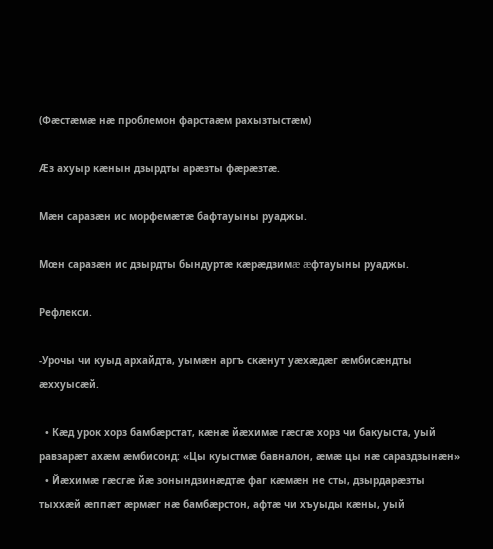(Фæстæмæ нæ проблемон фарстаæм рахызтыстæм)

Æз ахуыр кæнын дзырдты арæзты фæрæзтæ.

Мæн саразæн ис морфемæтæ бафтауыны руаджы.

Мœн саразæн ис дзырдты бындуртæ кæрæдзимæ æфтауыны руаджы.

Рефлекси.

-Урочы чи куыд архайдта, уымæн аргъ скæнут уæхæдæг æмбисæндты æххуысæй.

  • Кæд урок хорз бамбæрстат, кæнæ йæхимæ гæсгæ хорз чи бакуыста, уый равзарæт ахæм æмбисонд: «Цы куыстмæ бавналон, æмæ цы нæ сараздзынæн»
  • Йæхимæ гæсгæ йæ зонындзинæдтæ фаг кæмæн не сты, дзырдарæзты тыххæй æппæт æрмæг нæ бамбæрстон, афтæ чи хъуыды кæны, уый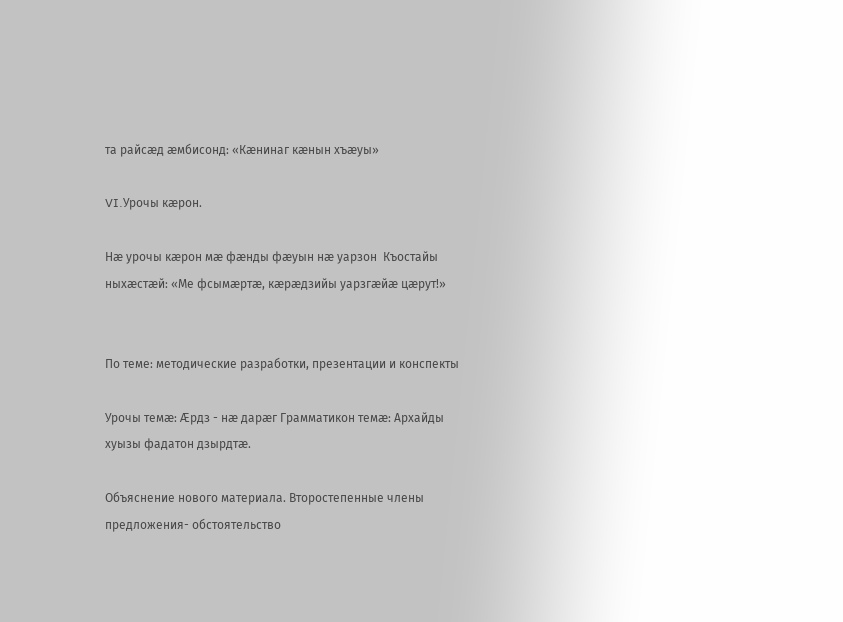та райсæд æмбисонд: «Кæнинаг кæнын хъæуы»

VI.Урочы кæрон.

Нæ урочы кæрон мæ фæнды фæуын нæ уарзон  Къостайы ныхæстæй: «Ме фсымæртæ, кæрæдзийы уарзгæйæ цæрут!»


По теме: методические разработки, презентации и конспекты

Урочы темӕ: Æрдз - нæ дарæг Грамматикон темӕ: Архайды хуызы фадатон дзырдтӕ.

Объяснение нового материала. Второстепенные члены предложения- обстоятельство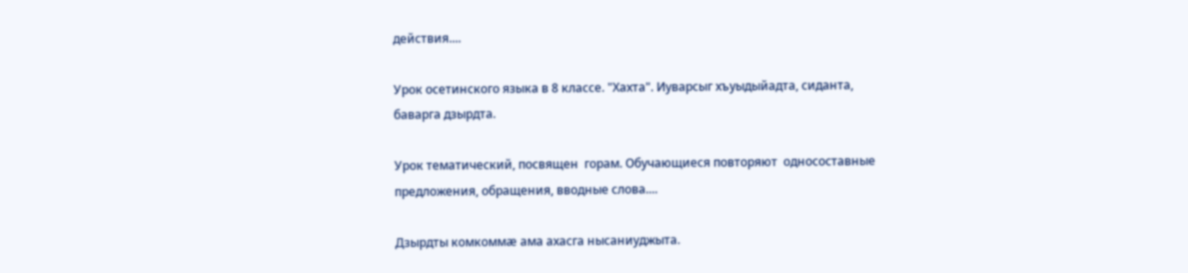действия....

Урок осетинского языка в 8 классе. "Хахта". Иуварсыг хъуыдыйадта, сиданта, баварга дзырдта.

Урок тематический, посвящен  горам. Обучающиеся повторяют  односоставные предложения, обращения, вводные слова....

Дзырдты комкоммæ ама ахасга нысаниуджыта.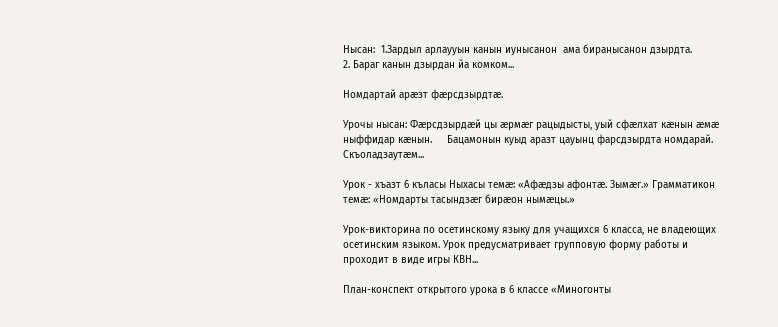Нысан:  1.Зардыл арлаууын канын иунысанон  ама биранысанон дзырдта.                2. Бараг канын дзырдан йа комком...

Номдартай арæзт фæрсдзырдтæ.

Урочы нысан: Фӕрсдзырдӕй цы ӕрмӕг рацыдысты, уый сфӕлхат кӕнын ӕмӕ ныффидар кӕнын.     Бацамонын куыд аразт цауынц фарсдзырдта номдарай.     Скъоладзаутӕм...

Урок - хъазт 6 къласы Ныхасы темæ: «Афæдзы афонтæ. Зымæг.» Грамматикон темæ: «Номдарты тасындзæг бирæон нымæцы.»

Урок-викторина по осетинскому языку для учащихся 6 класса, не владеющих осетинским языком. Урок предусматривает групповую форму работы и проходит в виде игры КВН...

План-конспект открытого урока в 6 классе «Миногонты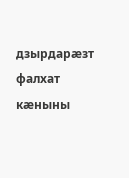дзырдарæзт фалхат кæныны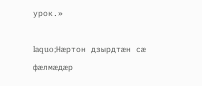урок.»

laquo;Нæртон дзырдтæн сæ фæлмæдæр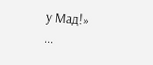у Мад!»                                         ...